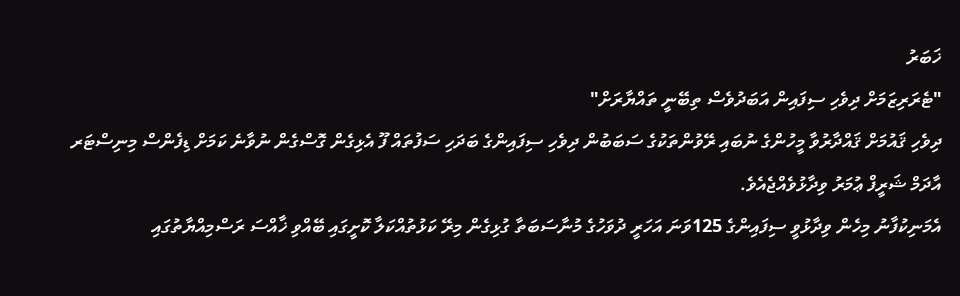ޚަބަރު
"ޓެރަރިޒަމަށް ދިވެހި ސިފައިން އަބަދުވެސް ތިބޭނީ ތައްޔާރަށް"
ދިވެހި ޤައުމަށް ޤައްދާރުވާ މީހުންގެ ނުބައި ރޭވުންތަކުގެ ސަބަބުން ދިވެހި ސިފައިންގެ ބަދަހި ސަފުތައް ފޫ އެޅިގެން ގޮސްގެން ނުވާނެ ކަމަށް ޑިފެންސް މިނިސްޓަރ އާދަމް ޝަރީފް ޢުމަރު ވިދާޅުވެއްޖެއެވެ.
އެމަނިކުފާނު މިހެން ވިދާޅުވީ ސިފައިންގެ 125ވަނަ އަހަރީ ދުވަހުގެ މުނާސަބަތާ ގުޅިގެން މިރޭ ކަޅުތުއްކަލާ ކޮށީގައި ބޭއްވި ޚާއްސަ ރަސްމިއްޔާތުގައި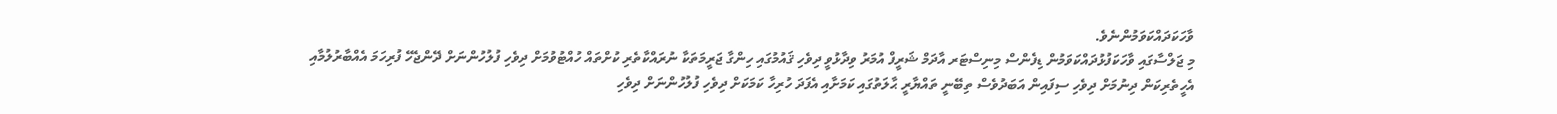ވާހަކަދައްކަވަމުންނެވެ.
މި ޖަލްސާގައި ވާހަކަފުޅުދައްކަވަމުން ޑިފެންސް މިނިސްޓަރ އާދަމް ޝަރީފް އުމަރު ވިދާޅުވީ ދިވެހި ޤައުމުގައި ހިންގާ ޖަރީމަތަކާ ނުރައްކާތެރި ކުށްތައް ހުއްޓުވުމަށް ދިވެހި ފުލުހުންނަށް ދޭންޖެހޭ ފުރިހަމަ އެއްބާރުލުމާއި އެހީތެރިކަން ދިނުމަށް ދިވެހި ސިފައިން އަބަދުވެސް ތިބޭނީ ތައްޔާރީ ޙާލަތުގައި ކަމަށާއި އެފަދަ ހުރިހާ ކަމަކަށް ދިވެހި ފުލުހުންނަށް ދިވެހި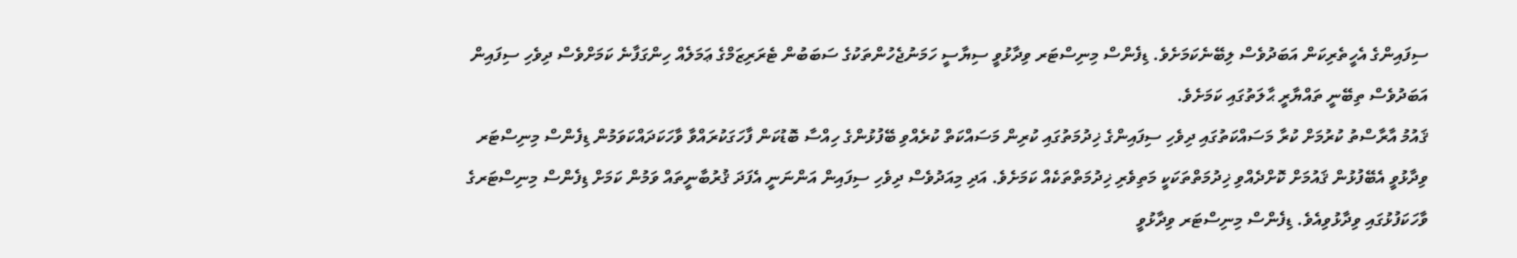ސިފައިންގެ އެހީތެރިކަން އަބަދުވެސް ލިބޭނެކަމަށެވެ. ޑިފެންސް މިނިސްޓަރ ވިދާޅުވީ ސިޔާސީ ހަމަނުޖެހުންތަކުގެ ސަބަބުން ޓެރަރިޒަމްގެ ޢަމަލެއް ހިންގަފާނެ ކަމަށްވެސް ދިވެހި ސިފައިން އަބަދުވެސް ތިބޭނީ ތައްޔާރީ ޙާލަތުގައި ކަމަށެވެ.
ޤައުމު އާރާސްތު ކުރުމަށް ކުރާ މަސައްކަތުގައި ދިވެހި ސިފައިންގެ ޚިދުމަތުގައި ކުރިން މަސައްކަތް ކުރެއްވި ބޭފުޅުންގެ ހިއްސާ ބޮޑުކަން ފާހަގަކުރައްވާ ވާހަކަދައްކަވަމުން ޑިފެންސް މިނިސްޓަރ ވިދާޅުވީ އެބޭފުޅުން ޤައުމަށް ކޮށްދެއްވި ޚިދުމަތްތަކަކީ މަތިވެރި ޚިދުމަތްތަކެއް ކަމަށެވެ. އަދި މިއަދުވެސް ދިވެހި ސިފައިން އަންނަނީ އެފަދަ ޤުރުބާނީތައް ވަމުން ކަމަށް ޑިފެންސް މިނިސްޓަރގެ ވާހަކަފުޅުގައި ވިދާޅުވިއެވެ. ޑިފެންސް މިނިސްޓަރ ވިދާޅުވީ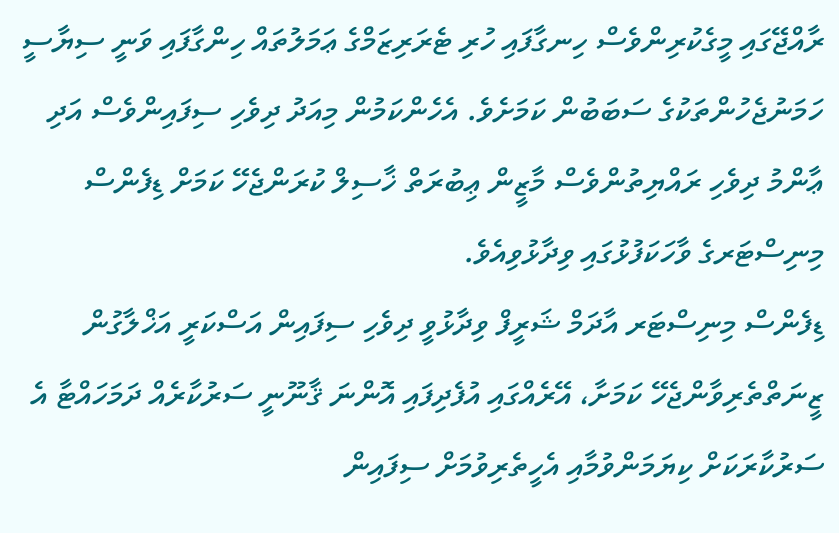ރާއްޖޭގައި މީގެކުރިންވެސް ހިނގާފައި ހުރި ޓެރަރިޒަމްގެ ޢަމަލުތައް ހިންގާފައި ވަނީ ސިޔާސީ ހަމަނުޖެހުންތަކުގެ ސަބަބުން ކަމަށެވެ. އެހެންކަމުން މިއަދު ދިވެހި ސިފައިންވެސް އަދި ޢާންމު ދިވެހި ރައްޔިތުންވެސް މާޒީން ޢިބުރަތް ޚާސިލް ކުރަންޖެހޭ ކަމަށް ޑިފެންސް މިނިސްޓަރގެ ވާހަކަފުޅުގައި ވިދާޅުވިއެވެ.
ޑިފެންސް މިނިސްޓަރ އާދަމް ޝަރީފް ވިދާޅުވީ ދިވެހި ސިފައިން އަސްކަރީ އަޚްލާގުން ޒީނަތްތެރިވާންޖެހޭ ކަމަށާ، އޭރެއްގައި އުފެދިފައި އޮންނަ ޤާނޫނީ ސަރުކާރެއް ދަމަހައްޓާ އެ ސަރުކާރަކަށް ކިޔަމަންވުމާއި އެހީތެރިވުމަށް ސިފައިން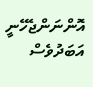އޮންނަންޖެހޭނީ އަބަދުވެސް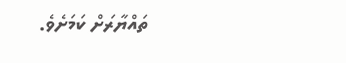ތައްޔާރަށް ކަމަށެވެ.